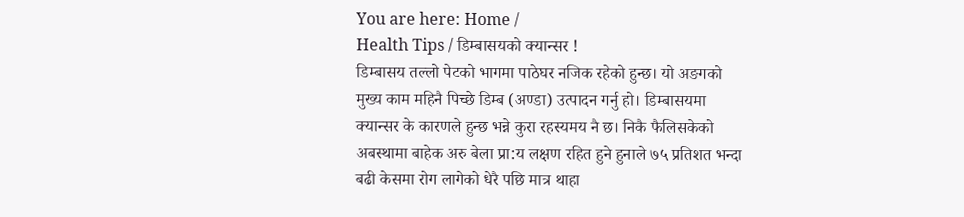You are here: Home /
Health Tips / डिम्बासयको क्यान्सर !
डिम्बासय तल्लो पेटको भागमा पाठेघर नजिक रहेको हुन्छ। यो अङगको मुख्य काम महिनै पिच्छे डिम्ब (अण्डा) उत्पादन गर्नु हो। डिम्बासयमा क्यान्सर के कारणले हुन्छ भन्ने कुरा रहस्यमय नै छ। निकै फैलिसकेको अबस्थामा बाहेक अरु बेला प्रा:य लक्षण रहित हुने हुनाले ७५ प्रतिशत भन्दा बढी केसमा रोग लागेको धेरै पछि मात्र थाहा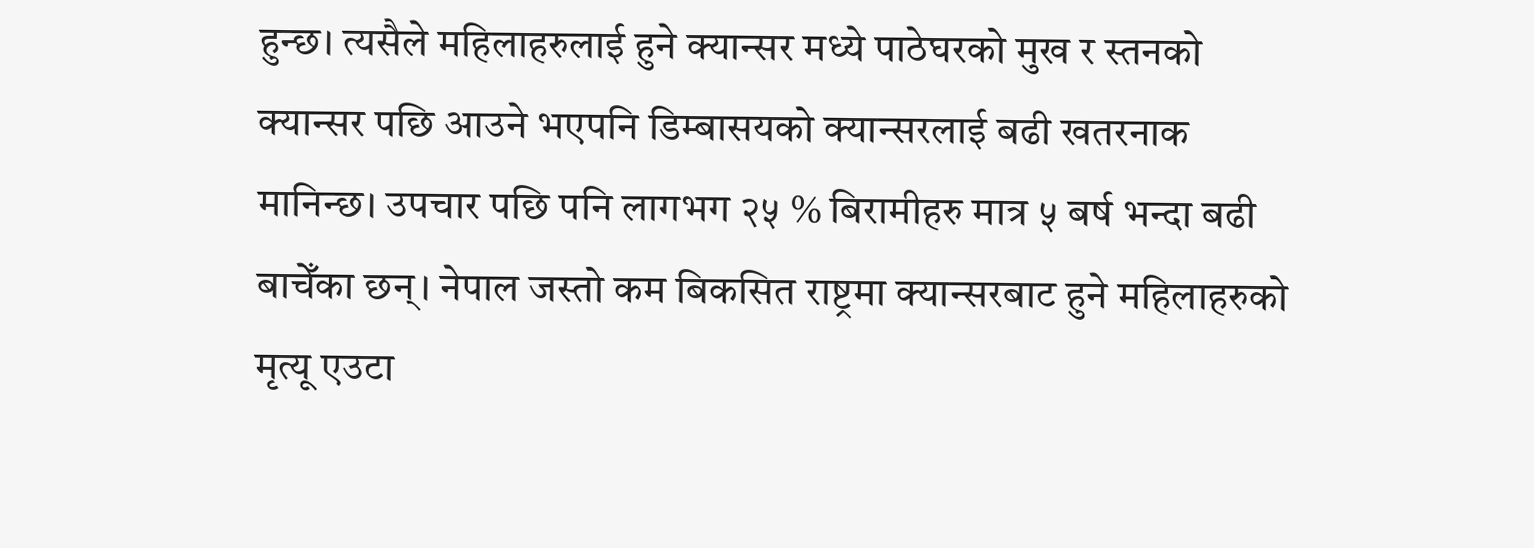हुन्छ। त्यसैले महिलाहरुलाई हुने क्यान्सर मध्ये पाठेघरको मुख र स्तनको क्यान्सर पछि आउने भएपनि डिम्बासयको क्यान्सरलाई बढी खतरनाक मानिन्छ। उपचार पछि पनि लागभग २५ % बिरामीहरु मात्र ५ बर्ष भन्दा बढी बाचेँका छन्। नेपाल जस्तो कम बिकसित राष्ट्रमा क्यान्सरबाट हुने महिलाहरुको मृत्यू एउटा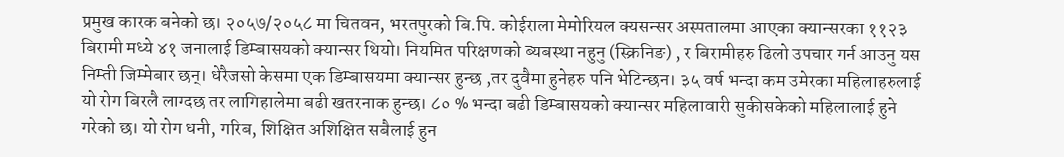प्रमुख कारक बनेको छ। २०५७/२०५८ मा चितवन, भरतपुरको बि.पि. कोईराला मेमोरियल क्यसन्सर अस्पतालमा आएका क्यान्सरका ११२३ बिरामी मध्ये ४१ जनालाई डिम्बासयको क्यान्सर थियो। नियमित परिक्षणको ब्यबस्था नहुनु (स्क्रिनिङ) , र बिरामीहरु ढिलो उपचार गर्न आउनु यस निम्ती जिम्मेबार छन्। धेरैजसो केसमा एक डिम्बासयमा क्यान्सर हुन्छ ,तर दुवैमा हुनेहरु पनि भेटिन्छन। ३५ वर्ष भन्दा कम उमेरका महिलाहरुलाई यो रोग बिरलै लाग्दछ तर लागिहालेमा बढी खतरनाक हुन्छ। ८० % भन्दा बढी डिम्बासयको क्यान्सर महिलावारी सुकीसकेको महिलालाई हुने गरेको छ। यो रोग धनी, गरिब, शिक्षित अशिक्षित सबैलाई हुन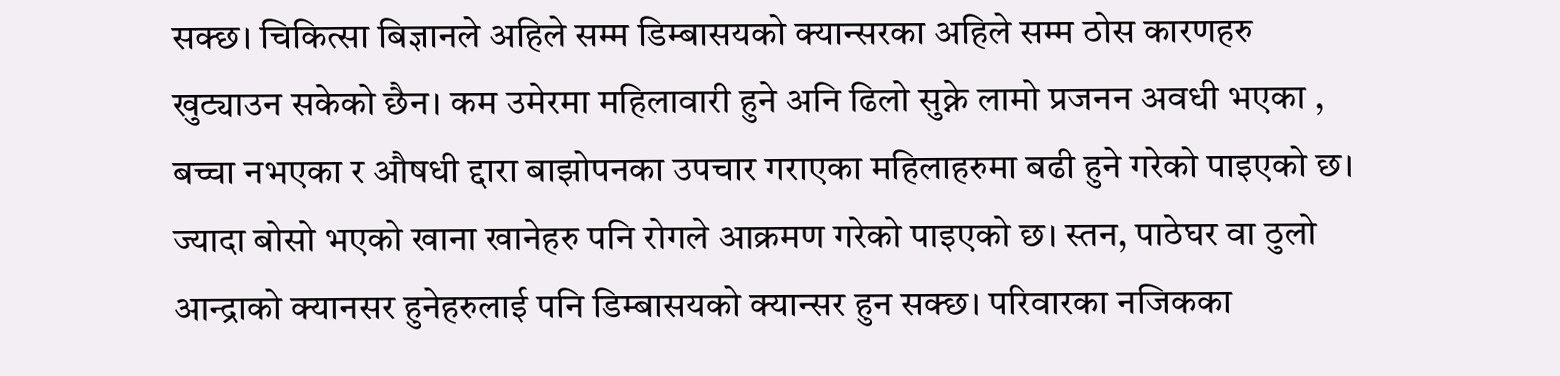सक्छ। चिकित्सा बिज्ञानले अहिले सम्म डिम्बासयको क्यान्सरका अहिले सम्म ठोस कारणहरु खुट्याउन सकेको छैन। कम उमेरमा महिलावारी हुने अनि ढिलो सुक्ने लामो प्रजनन अवधी भएका , बच्चा नभएका र औषधी द्दारा बाझोपनका उपचार गराएका महिलाहरुमा बढी हुने गरेको पाइएको छ। ज्यादा बोसो भएको खाना खानेहरु पनि रोगले आक्रमण गरेको पाइएको छ। स्तन, पाठेघर वा ठुलो आन्द्राको क्यानसर हुनेहरुलाई पनि डिम्बासयको क्यान्सर हुन सक्छ। परिवारका नजिकका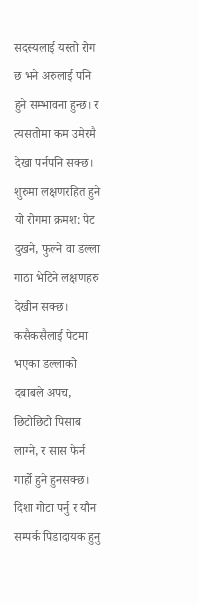सदस्यलाई यस्तो रोग छ भने अरुलाई पनि हुने सम्भावना हुन्छ। र त्यसतोमा कम उमेरमै देखा पर्नपनि सक्छ। शुरुमा लक्षणरहित हुने यो रोगमा क्रमश: पेट दुखने, फुल्ने वा डल्ला गाठा भेटिने लक्षणहरु देखीन सक्छ। कसैकसैलाई पेटमा भएका डल्लाको दबाबले अपच, छिटोछिटो पिसाब लाग्ने, र सास फेर्न गार्हो हुने हुनसक्छ। दिशा गोटा पर्नु र यौन सम्पर्क पिडादायक हुनु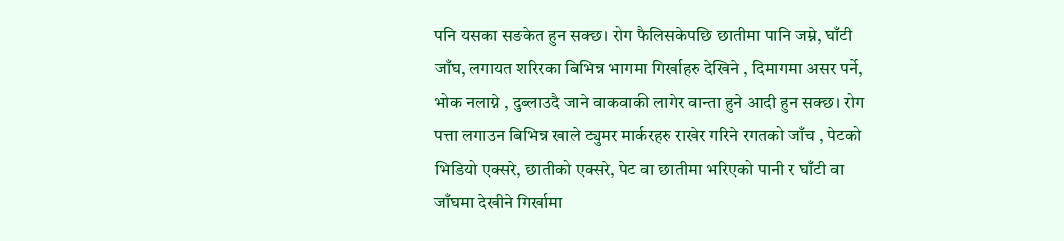पनि यसका सङकेत हुन सक्छ। रोग फैलिसकेपछि छातीमा पानि जम्ने, घाँटी जाँघ, लगायत शरिरका बिभिन्न भागमा गिर्खाहरु देखिने , दिमागमा असर पर्ने, भोक नलाग्ने , दुब्लाउदै जाने वाकवाकी लागेर वान्ता हुने आदी हुन सक्छ। रोग पत्ता लगाउन बिभिन्न खाले ट्युमर मार्करहरु राखेर गरिने रगतको जाँच , पेटको भिडियो एक्सरे, छातीको एक्सरे, पेट वा छातीमा भरिएको पानी र घाँटी वा जाँघमा देखीने गिर्खामा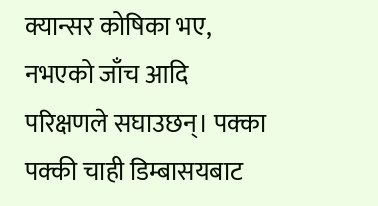क्यान्सर कोषिका भए, नभएको जाँच आदि परिक्षणले सघाउछन्। पक्का पक्की चाही डिम्बासयबाट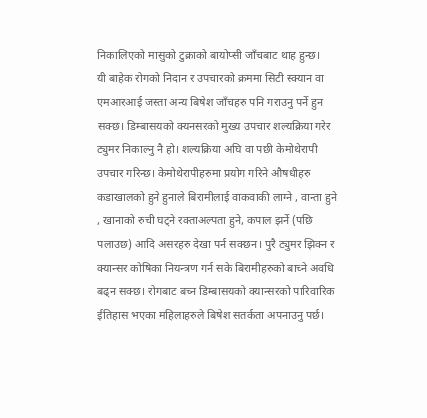निकालिएको मासुको टुक्राको बायोप्सी जाँचबाट थाह हुन्छ।
यी बाहेक रोगको निदान र उपचारको क्रममा सिटी स्क्यान वा एमआरआई जस्ता अन्य बिषेश जाँचहरु पनि गराउनु पर्ने हुन सक्छ। डिम्बासयको क्यनसरको मुख्य उपचार शल्यक्रिया गरेर ट्युमर निकाल्नु नै हो। शल्यक्रिया अघि वा पछी केमोथेरापी उपचार गरिन्छ। केमोथेरापीहरुमा प्रयोग गरिने औषधीहरु कडाखालको हुने हुनाले बिरामीलाई वाकवाकी लाग्ने , वान्ता हुने , खानाको रुची घट्ने रक्ताअल्पता हुने, कपाल झर्ने (पछि पलाउछ) आदि असरहरु देखा पर्न सक्छन। पुरै ट्युमर झिक्न र क्यान्सर कोषिका नियन्त्रण गर्न सके बिरामीहरुको बाच्ने अवधि बढ्न सक्छ। रोगबाट बच्न डिम्बासयको क्यान्सरको पारिवारिक ईतिहास भएका महिलाहरुले बिषेश सतर्कता अपनाउनु पर्छ।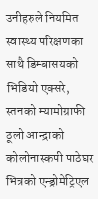उनीहरुले नियमित स्वास्थ्य परिक्षणका साथै डिम्बासयको भिडियो एक्सरे, स्तनको म्यामोग्राफी ठूलो आन्द्राको कोलोनास्कपी पाठेघर भित्रको एन्ड्रोमेट्रिएल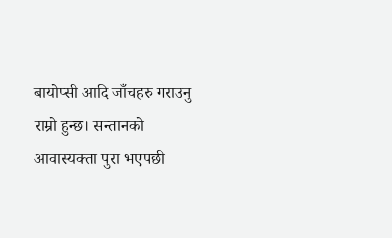बायोप्सी आदि जाँचहरु गराउनु राम्रो हुन्छ। सन्तानको आवास्यक्ता पुरा भएपछी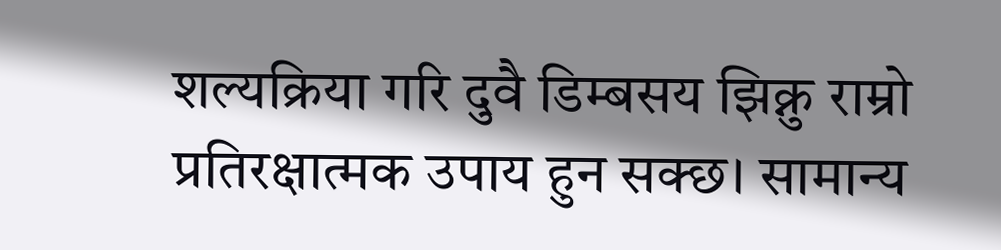शल्यक्रिया गरि दुवै डिम्बसय झिक्नु राम्रो प्रतिरक्षात्मक उपाय हुन सक्छ। सामान्य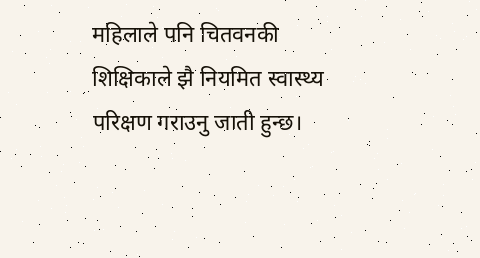महिलाले पनि चितवनकी शिक्षिकाले झै नियमित स्वास्थ्य परिक्षण गराउनु जाती हुन्छ।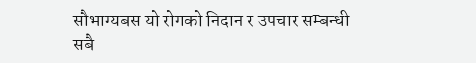सौभाग्यबस यो रोगको निदान र उपचार सम्बन्धी सबै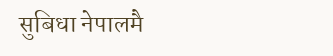सुबिधा नेपालमै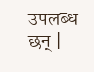उपलब्ध छन् |